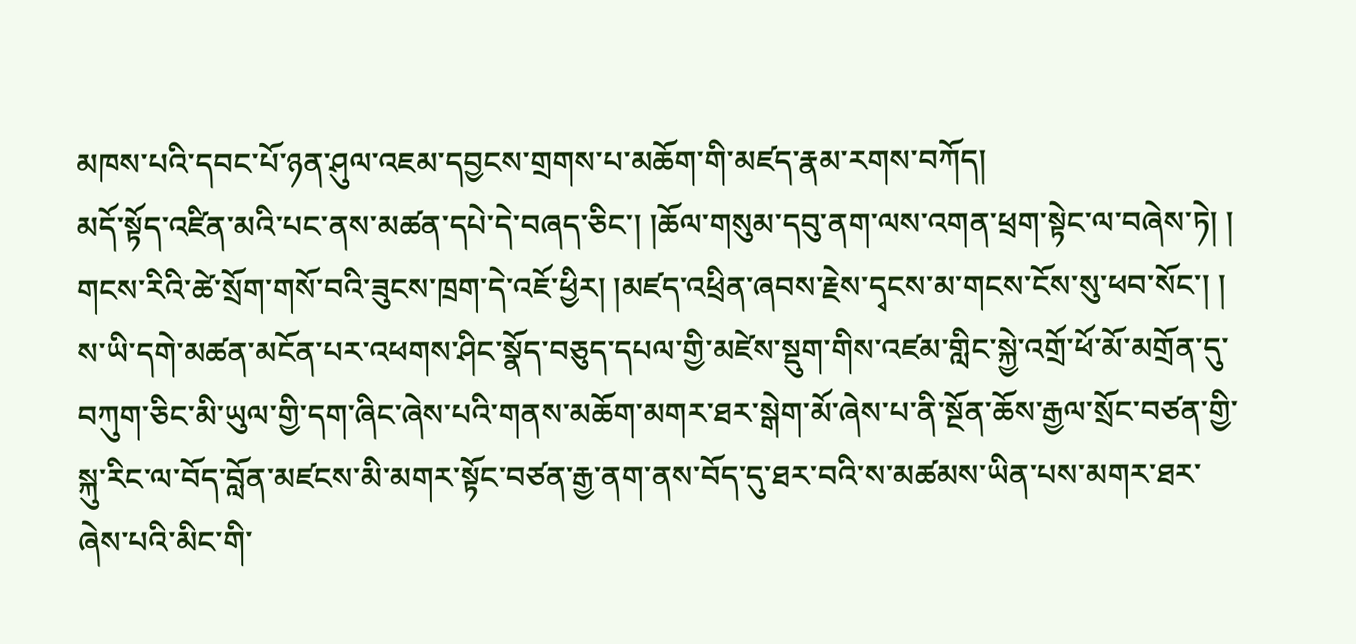མཁས་པའི་དབང་པོ་ཉན་ཤུལ་འཇམ་དབྱངས་གྲགས་པ་མཆོག་གི་མཛད་རྣམ་རགས་བཀོད།
མདོ་སྟོད་འཛིན་མའི་པང་ནས་མཚན་དཔེ་དེ་བཞད་ཅིང་། །ཆོལ་གསུམ་དབུ་ནག་ལས་འགན་ཕྲག་སྟེང་ལ་བཞེས་ཏེ། །
གངས་རིའི་ཚེ་སྲོག་གསོ་བའི་ཟུངས་ཁྲག་དེ་འཇོ་ཕྱིར། །མཛད་འཕྲིན་ཞབས་རྗེས་དྭངས་མ་གངས་ངོས་སུ་ཕབ་སོང་། །
ས་ཡི་དགེ་མཚན་མངོན་པར་འཕགས་ཤིང་སྣོད་བཅུད་དཔལ་གྱི་མཛེས་སྡུག་གིས་འཛམ་གླིང་སྐྱེ་འགྲོ་ཕོ་མོ་མགྲོན་དུ་བཀུག་ཅིང་མི་ཡུལ་གྱི་དག་ཞིང་ཞེས་པའི་གནས་མཆོག་མགར་ཐར་སྒེག་མོ་ཞེས་པ་ནི་སྔོན་ཆོས་རྒྱལ་སྲོང་བཙན་གྱི་སྐུ་རིང་ལ་བོད་བློན་མཛངས་མི་མགར་སྟོང་བཙན་རྒྱ་ནག་ནས་བོད་དུ་ཐར་བའི་ས་མཚམས་ཡིན་པས་མགར་ཐར་ཞེས་པའི་མིང་གི་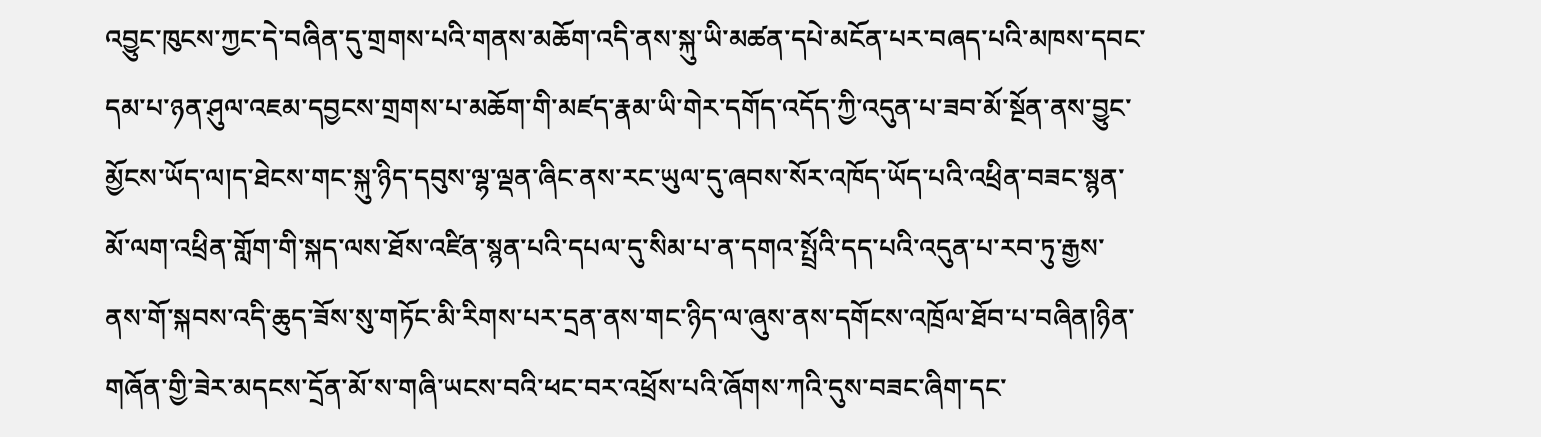འབྱུང་ཁུངས་ཀྱང་དེ་བཞིན་དུ་གྲགས་པའི་གནས་མཆོག་འདི་ནས་སྐུ་ཡི་མཚན་དཔེ་མངོན་པར་བཞད་པའི་མཁས་དབང་དམ་པ་ཉན་ཤུལ་འཇམ་དབྱངས་གྲགས་པ་མཆོག་གི་མཛད་རྣམ་ཡི་གེར་དགོད་འདོད་ཀྱི་འདུན་པ་ཟབ་མོ་སྔོན་ནས་བྱུང་མྱོངས་ཡོད་ལ།ད་ཐེངས་གང་སྐུ་ཉིད་དབུས་ལྷ་ལྡན་ཞིང་ནས་རང་ཡུལ་དུ་ཞབས་སོར་འཁོད་ཡོད་པའི་འཕྲིན་བཟང་སྙན་མོ་ལག་འཕྲིན་གློག་གི་སྐད་ལས་ཐོས་འཛིན་སྙན་པའི་དཔལ་དུ་སིམ་པ་ན་དགའ་སྤྲོའི་དད་པའི་འདུན་པ་རབ་ཏུ་རྒྱས་ནས་གོ་སྐབས་འདི་ཆུད་ཟོས་སུ་གཏོང་མི་རིགས་པར་དྲན་ནས་གང་ཉིད་ལ་ཞུས་ནས་དགོངས་འཁྲོལ་ཐོབ་པ་བཞིན།ཉིན་གཞོན་གྱི་ཟེར་མདངས་དྲོན་མོ་ས་གཞི་ཡངས་བའི་ཕང་བར་འཕྲོས་པའི་ཞོགས་ཀའི་དུས་བཟང་ཞིག་དང་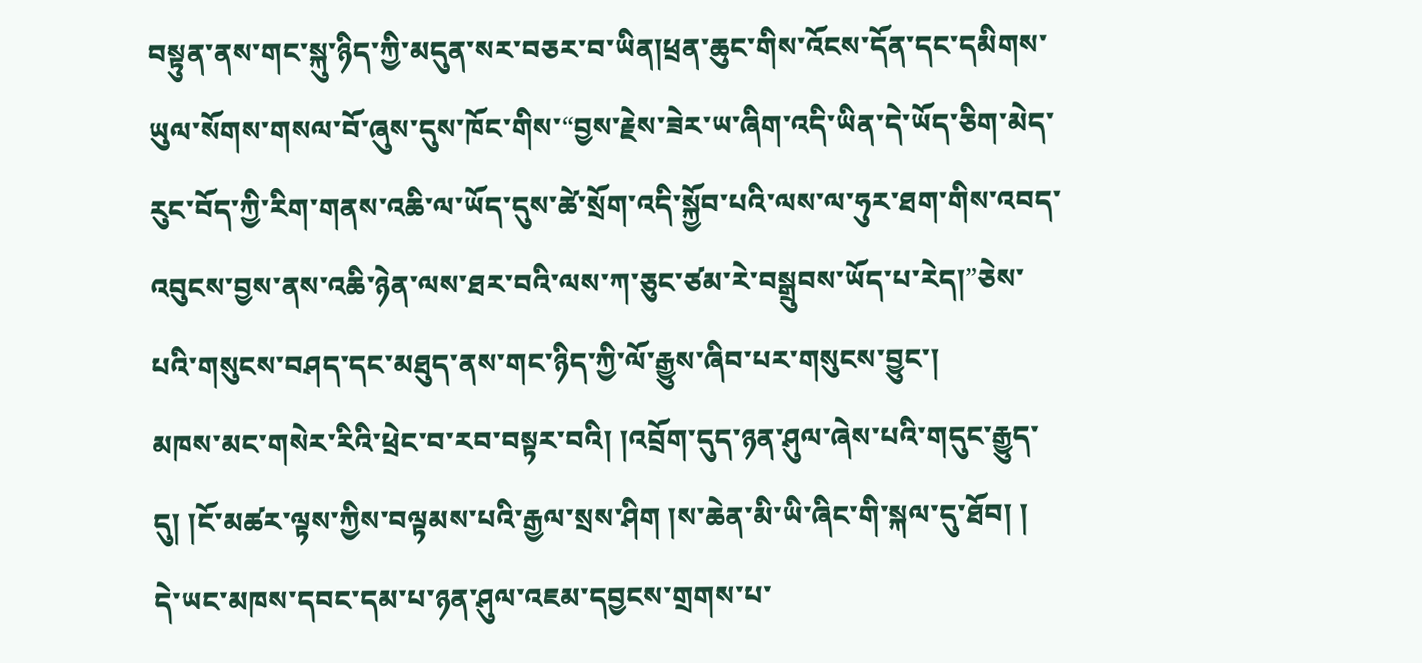བསྟུན་ནས་གང་སྐུ་ཉིད་ཀྱི་མདུན་སར་བཅར་བ་ཡིན།ཕྲན་ཆུང་གིས་འོངས་དོན་དང་དམིགས་ཡུལ་སོགས་གསལ་བོ་ཞུས་དུས་ཁོང་གིས་“བྱས་རྗེས་ཟེར་ཡ་ཞིག་འདི་ཡིན་དེ་ཡོད་ཅིག་མེད་རུང་བོད་ཀྱི་རིག་གནས་འཆི་ལ་ཡོད་དུས་ཚེ་སྲོག་འདི་སྐྱོབ་པའི་ལས་ལ་ཧུར་ཐག་གིས་འབད་འབུངས་བྱས་ནས་འཆི་ཉེན་ལས་ཐར་བའི་ལས་ཀ་ཅུང་ཙམ་རེ་བསྒྲུབས་ཡོད་པ་རེད།”ཅེས་པའི་གསུངས་བཤད་དང་མཐུད་ནས་གང་ཉིད་ཀྱི་ལོ་རྒྱུས་ཞིབ་པར་གསུངས་བྱུང་།
མཁས་མང་གསེར་རིའི་ཕྲེང་བ་རབ་བསྟར་བའི། །འབྲོག་དུད་ཉན་ཤུལ་ཞེས་པའི་གདུང་རྒྱུད་དུ། །ངོ་མཚར་ལྟས་ཀྱིས་བལྟམས་པའི་རྒྱལ་སྲས་ཤིག །ས་ཆེན་མི་ཡི་ཞིང་གི་སྐལ་དུ་ཐོབ། །
དེ་ཡང་མཁས་དབང་དམ་པ་ཉན་ཤུལ་འཇམ་དབྱངས་གྲགས་པ་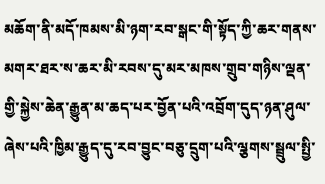མཆོག་ནི་མདོ་ཁམས་མི་ཉག་རབ་སྒང་གི་སྟོད་ཀྱི་ཆར་གནས་མགར་ཐར་ས་ཆར་མི་རབས་དུ་མར་མཁས་གྲུབ་གཉིས་ལྡན་གྱི་སྐྱེས་ཆེན་རྒྱུན་མ་ཆད་པར་བྱོན་པའི་འབྲོག་དུད་ཉན་ཤུལ་ཞེས་པའི་ཁྱིམ་རྒྱུད་དུ་རབ་བྱུང་བཅུ་དྲུག་པའི་ལྕགས་སྦྲུལ་སྤྱི་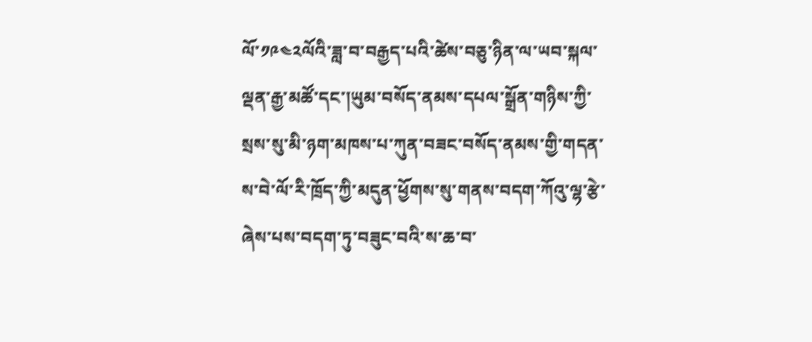ལོ་༡༩༤༢ལོའི་ཟླ་བ་བརྒྱད་པའི་ཚེས་བཅུ་ཉིན་ལ་ཡབ་སྐལ་ལྡན་རྒྱ་མཚོ་དང་།ཡུམ་བསོད་ནམས་དཔལ་སྒྲོན་གཉིས་ཀྱི་སྲས་སུ་མི་ཉག་མཁས་པ་ཀུན་བཟང་བསོད་ནམས་གྱི་གདན་ས་བེ་ལོ་རི་ཁྲོད་ཀྱི་མདུན་ཕྱོགས་སུ་གནས་བདག་ཀོའུ་ལྷ་རྩེ་ཞེས་པས་བདག་ཏུ་བཟུང་བའི་ས་ཆ་བ་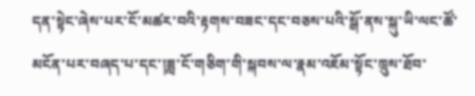དན་སྟེང་ཞེས་པར་ངོ་མཚར་བའི་རྟགས་བཟང་དང་བཅས་པའི་སྒོ་ནས་སྐུ་ཡི་ལང་ཚོ་མངོན་པར་བཞད་པ་དང་།ཟླ་ངོ་གཅིག་གི་སྐབས་ལ་རྣམ་འཇོམ་སྟོང་ཁྲུས་ཐོབ་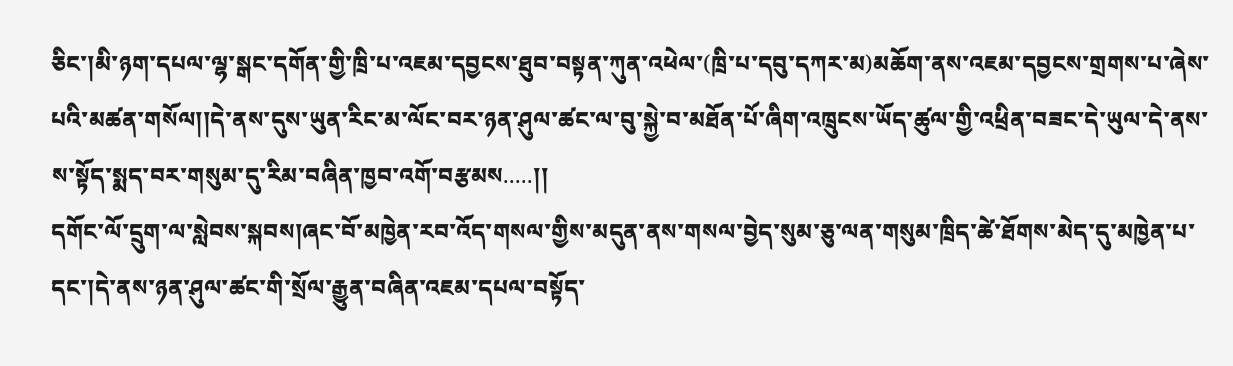ཅིང་།མི་ཉག་དཔལ་ལྷ་སྒང་དགོན་གྱི་ཁྲི་པ་འཇམ་དབྱངས་ཐུབ་བསྟན་ཀུན་འཕེལ་(ཁྲི་པ་དབུ་དཀར་མ)མཆོག་ནས་འཇམ་དབྱངས་གྲགས་པ་ཞེས་པའི་མཚན་གསོལ།།དེ་ནས་དུས་ཡུན་རིང་མ་ལོང་བར་ཉན་ཤུལ་ཚང་ལ་བུ་སྐྱེ་བ་མཐོན་པོ་ཞིག་འཁྲུངས་ཡོད་ཚུལ་གྱི་འཕྲིན་བཟང་དེ་ཡུལ་དེ་ནས་ས་སྟོད་སྨད་བར་གསུམ་དུ་རིམ་བཞིན་ཁྱབ་འགོ་བརྩམས.....།།
དགོང་ལོ་དྲུག་ལ་སླེབས་སྐབས།ཞང་བོ་མཁྱེན་རབ་འོད་གསལ་གྱིས་མདུན་ནས་གསལ་བྱེད་སུམ་ཅུ་ལན་གསུམ་ཁྲིད་ཚེ་ཐོགས་མེད་དུ་མཁྱེན་པ་དང་།དེ་ནས་ཉན་ཤུལ་ཚང་གི་སྲོལ་རྒྱུན་བཞིན་འཇམ་དཔལ་བསྟོད་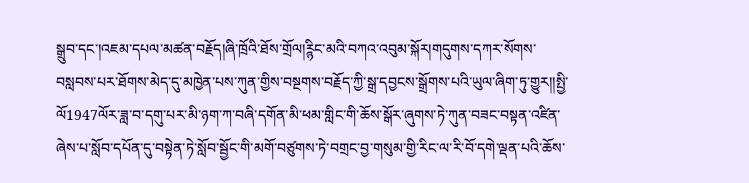སྒྲུབ་དང་།འཇམ་དཔལ་མཚན་བརྗོད།ཞི་ཁྲོའི་ཐོས་གྲོལ།ཪྙིང་མའི་བཀའ་འབུམ་སྐོར།གདུགས་དཀར་སོགས་བསླབས་པར་ཐོགས་མེད་དུ་མཁྱེན་པས་ཀུན་གྱིས་བསྔགས་བརྗོད་ཀྱི་སྒྲ་དབྱངས་སྒྲོགས་པའི་ཡུལ་ཞིག་ཏུ་གྱུར།།སྤྱི་ལོ1947ལོར་ཟླ་བ་དགུ་པར་མི་ཉག་ཀ་བཞི་དགོན་མི་ཕམ་གླིང་གི་ཆོས་སྒོར་ཞུགས་ཏེ་ཀུན་བཟང་བསྟན་འཛིན་ཞེས་པ་སློབ་དཔོན་དུ་བསྟེན་ཏེ་སློབ་སྦྱོང་གི་མགོ་བཙུགས་ཏེ་བགྲང་བྱ་གསུམ་གྱི་རིང་ལ་རི་བོ་དགེ་ལྡན་པའི་ཆོས་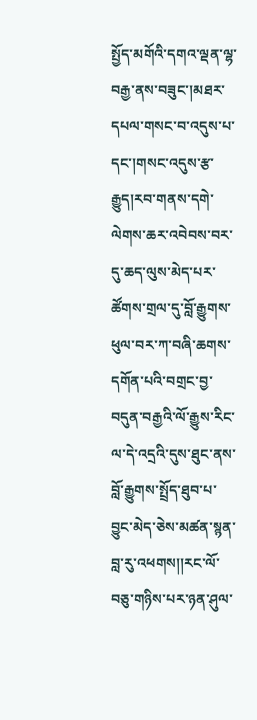སྤྱོད་མགོའི་དགའ་ལྡན་ལྷ་བརྒྱ་ནས་བཟུང་།མཐར་དཔལ་གསང་བ་འདུས་པ་དང་།གསང་འདུས་རྩ་རྒྱུད།རབ་གནས་དགེ་ལེགས་ཆར་འབེབས་བར་དུ་ཆད་ལུས་མེད་པར་ཚོགས་གྲལ་དུ་བློ་རྒྱུགས་ཕུལ་བར་ཀ་བཞི་ཆགས་དགོན་པའི་བགྲང་བྱ་བདུན་བརྒྱའི་ལོ་རྒྱུས་རིང་ལ་དེ་འདྲའི་དུས་ཐུང་ནས་བློ་རྒྱུགས་སྤྲོད་ཐུབ་པ་བྱུང་མེད་ཅེས་མཚན་སྙན་བླ་རུ་འཕགས།།རང་ལོ་བཅུ་གཉིས་པར་ཉན་ཤུལ་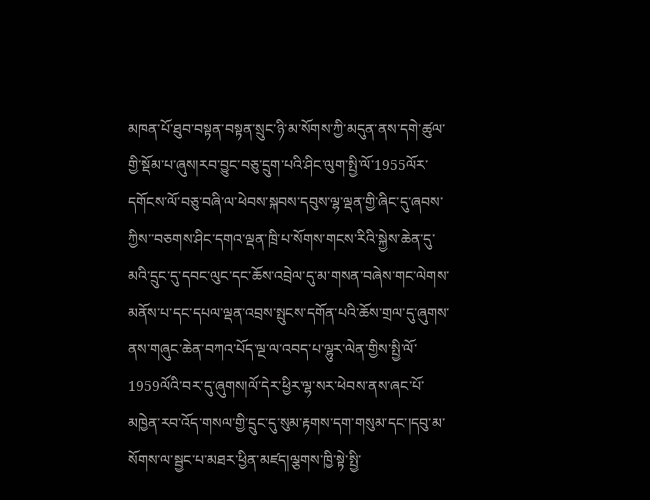མཁན་པོ་ཐུབ་བསྟན་བསྟན་སྲུང་ཉི་མ་སོགས་ཀྱི་མདུན་ནས་དགེ་ཚུལ་གྱི་སྡོམ་པ་ཞུས།རབ་བྱུང་བཅུ་དྲུག་པའི་ཤིང་ལུག་སྤྱི་ལོ་1955ལོར་དགོངས་ལོ་བཅུ་བཞི་ལ་ཕེབས་སྐབས་དབུས་ལྷ་ལྡན་གྱི་ཞིང་དུ་ཞབས་ཀྱིས་་བཅགས་ཤིང་དགའ་ལྡན་ཁྲི་པ་སོགས་གངས་རིའི་སྐྱེས་ཆེན་དུ་མའི་དྲུང་དུ་དབང་ལུང་དང་ཆོས་འབྲེལ་དུ་མ་གསན་བཞེས་གང་ལེགས་མནོས་པ་དང་དཔལ་ལྡན་འབྲས་སྤུངས་དགོན་པའི་ཆོས་གྲལ་དུ་ཞུགས་ནས་གཞུང་ཆེན་བཀའ་པོད་ལྔ་ལ་འབད་པ་ལྷུར་ལེན་གྱིས་སྤྱི་ལོ་1959ལོའི་བར་དུ་ཞུགས།ལོ་དེར་ཕྱིར་ལྷ་སར་ཕེབས་ནས་ཞང་པོ་མཁྱེན་རབ་འོད་གསལ་གྱི་དྲུང་དུ་སུམ་རྟགས་དག་གསུམ་དང་།དབུ་མ་སོགས་ལ་སྦྱང་པ་མཐར་ཕྱིན་མཛད།ལྕགས་ཁྱི་སྟེ་སྤྱི་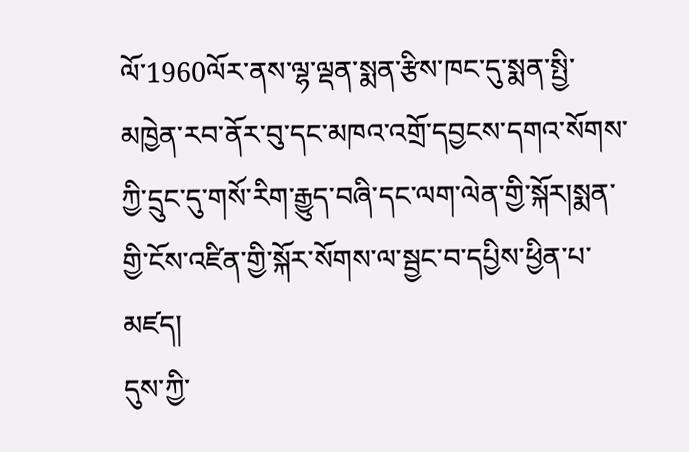ལོ་1960ལོར་ནས་ལྷ་ལྡན་སྨན་རྩིས་ཁང་དུ་སྨན་སྤྱི་མཁྱེན་རབ་ནོར་བུ་དང་མཁའ་འགྲོ་དབྱངས་དགའ་སོགས་ཀྱི་དྲུང་དུ་གསོ་རིག་རྒྱུད་བཞི་དང་ལག་ལེན་གྱི་སྐོར།སྨན་གྱི་ངོས་འཛིན་གྱི་སྐོར་སོགས་ལ་སྦྱང་བ་དཔྱིས་ཕྱིན་པ་མཛད།
དུས་ཀྱི་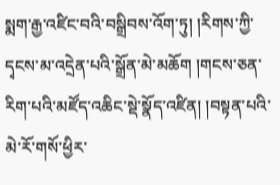སྨག་རྒྱ་འཛིང་བའི་བསྒྲིབས་འོག་ཏུ། །རིགས་ཀྱི་དྭངས་མ་འདྲེན་པའི་སྒྲོན་མེ་མཆོག །གངས་ཅན་རིག་པའི་མཛོད་འཆིང་སྡེ་སྣོད་འཛིན། །བསྟན་པའི་མེ་རོ་གསོ་ཕྱིར་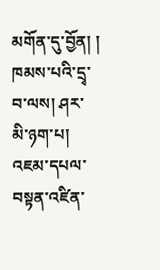མགོན་དུ་བྱོན། །
ཁམས་པའི་དྲྭ་བ་ལས། ཤར་མི་ཉག་པ། འཇམ་དཔལ་བསྟན་འཛིན་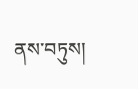ནས་བཏུས།